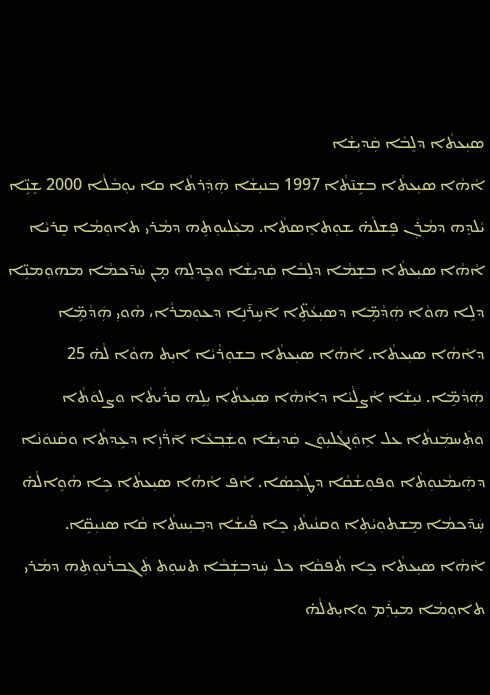ܣܝܼܥܬܵܐ ܕܠܸܒܵܐ ܩܲܕܝܼܫܵܐ
ܐܵܗܵܐ ܣܝܼܥܬܵܐ ܒܫܹܢ̄ܬܵܐ 1997 ܒܢܝܼܫܵܐ ܗܲܕܲܪܬܵܐ ܩܐ ܝܘܼܒܵܠܵܐ 2000 ܫܸܢܹ̈ܐ ܝܵܠܕܸܗ ܕܡܵܪܲܢ ܦܸܫܠܵܗ̇ ܫܘܼܬܐܸܣܬܵܐ. ܡܥܲܠܝܘܼܬܹܗ ܕܡܵܪܝ ܬܐܘܼܡܵܐ ܩܸܪܝܵܐ ܐܵܗܵܐ ܣܝܼܥܬܵܐ ܒܫܸܡܵܐ ܕܠܸܒܵܐ ܩܲܕܝܼܫܵܐ ܘܟ̰ܸܕܠܸܗ ܡ̣ܢ ܚܲܕ̄ܟܡܵܐ ܡܗܘܼܡܢܹ̈ܐ ܕܠܸܐ ܗܘܵܐ ܗܲܕܵܡܹ̈ܐ ܕܣܝܼܥܵܬܹ̈ܐ ܐ̄ܚܹܪ̄ܢܹܐ ܕܥܘܼܡܪܵܐ، ܗܵܘܝܼ ܗܲܕܵܡܹ̈ܐ ܕܐܵܗܵܐ ܣܝܼܥܬܵܐ. ܐܵܗܵܐ ܣܝܼܥܬܵܐ ܒܫܘܼܪܵܝܵܐ ܐܝܼܬ ܗܘܵܐ ܠܵܗ̇ 25 ܗܲܕܵܡܹ̈ܐ. ܢܝܼܫܵܐ ܐܵܨܠܵܝܵܐ ܕܐܵܗܵܐ ܣܝܼܥܬܵܐ ܝܼܠܹܗ ܩܪܵܝܬܵܐ ܘܨܠܘܿܬܵܐ ܘܬܲܚܡܲܢܬܵܐ ܥܠ ܐܹܘܲܢܓܵܠܝܼܘܿܢ ܩܲܕܝܼܫܵܐ ܘܫܲܒ݂ܥܵܐ ܐ̄ܪ̈ܵܙܹܐ ܕܥܹܕܬܵܐ ܘܩܵܢܘܿܢܵܐ ܕܗܲܝܡܵܢܘܼܬܵܐ ܘܦܘܼܫܵܩܵܐ ܕܛܲܟܼܣܵܐ. ܐܵܦ ܐܵܗܵܐ ܣܝܼܥܬܵܐ ܟܹܐ ܗܵܘܹܐܠܵܗ̇ ܚܲܕ̄ܟܡܵܐ ܡܸܫܬܘܼܝܵܬܹܐ ܘܩܢܵܝܬܵܝ ܟܸܐ ܦܵܝܫܵܐ ܕܒ݂ܝܼܚܬܵܐ ܩܵܐ ܣܢܝܼܩܹ̈ܐ.
ܐܵܗܵܐ ܣܝܼܥܬܵܐ ܟܹܐ ܬܵܦܩܵܐ ܟܠ ܚܲܕܒܫܲܒܵܐ ܬܚܘܼܬ ܬܲܓܒܪܵܢܘܼܬܹܗ ܕܡܵܪܝ ܬܐܘܼܡܵܐ ܡܝܼܪܲܡ ܘܐܝܼܬܠܵܗ̇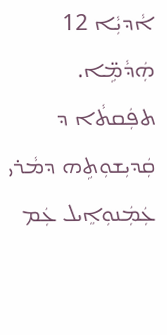ܐܵܕܝܼܵܐ 12 ܗܲܕܵܡܹ̈ܐ.
ܬܦܲܩܬܵܐ ܕ ܩܲܕܝܼܫܘܼܬܹܗ ܕܡܵܪܝ ܥܲܡܲܢܘܼܐܸܝܠ ܥܲܡ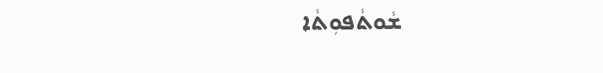ܫܵܘܬܵܦܘܼܬܵܐ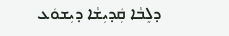ܕܠܸܒܵܐ ܩܲܕܝܼܫܵܐ ܕܝܼܫܘܿܥ